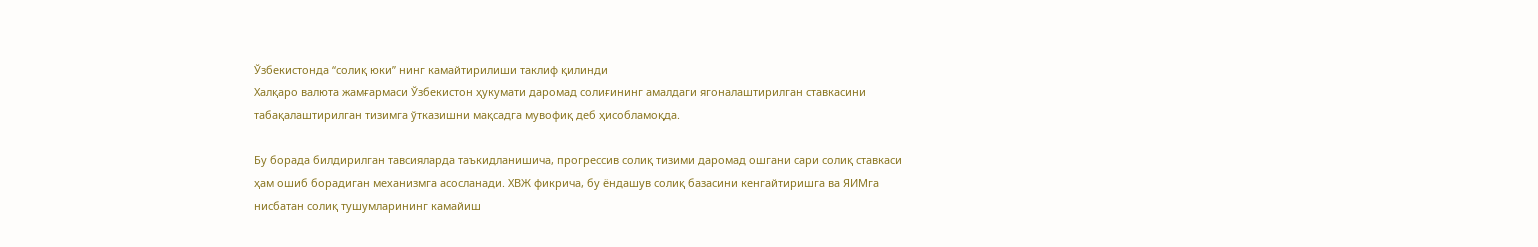Ўзбекистонда “солиқ юки” нинг камайтирилиши таклиф қилинди
Халқаро валюта жамғармаси Ўзбекистон ҳукумати даромад солиғининг амалдаги ягоналаштирилган ставкасини табақалаштирилган тизимга ўтказишни мақсадга мувофиқ деб ҳисобламоқда.

Бу борада билдирилган тавсияларда таъкидланишича, прогрессив солиқ тизими даромад ошгани сари солиқ ставкаси ҳам ошиб борадиган механизмга асосланади. ХВЖ фикрича, бу ёндашув солиқ базасини кенгайтиришга ва ЯИМга нисбатан солиқ тушумларининг камайиш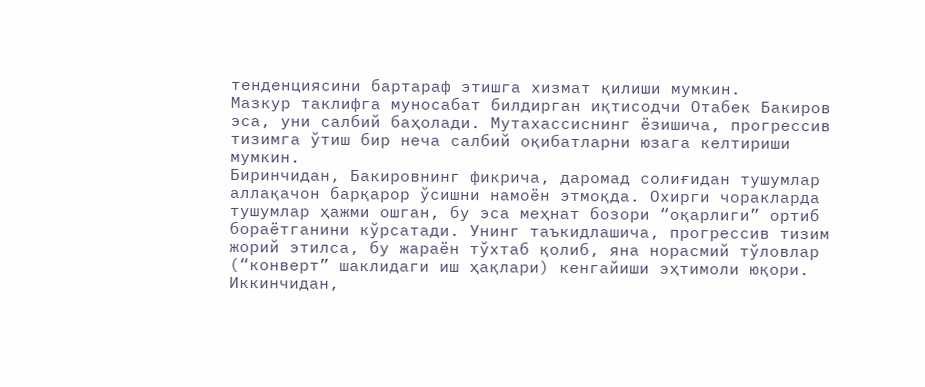тенденциясини бартараф этишга хизмат қилиши мумкин.
Мазкур таклифга муносабат билдирган иқтисодчи Отабек Бакиров эса, уни салбий баҳолади. Мутахассиснинг ёзишича, прогрессив тизимга ўтиш бир неча салбий оқибатларни юзага келтириши мумкин.
Биринчидан, Бакировнинг фикрича, даромад солиғидан тушумлар аллақачон барқарор ўсишни намоён этмоқда. Охирги чоракларда тушумлар ҳажми ошган, бу эса меҳнат бозори “оқарлиги” ортиб бораётганини кўрсатади. Унинг таъкидлашича, прогрессив тизим жорий этилса, бу жараён тўхтаб қолиб, яна норасмий тўловлар (“конверт” шаклидаги иш ҳақлари) кенгайиши эҳтимоли юқори.
Иккинчидан,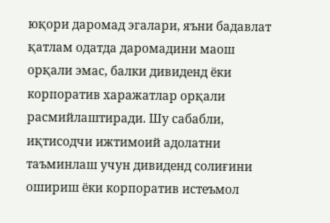юқори даромад эгалари, яъни бадавлат қатлам одатда даромадини маош орқали эмас, балки дивиденд ёки корпоратив харажатлар орқали расмийлаштиради. Шу сабабли, иқтисодчи ижтимоий адолатни таъминлаш учун дивиденд солиғини ошириш ёки корпоратив истеъмол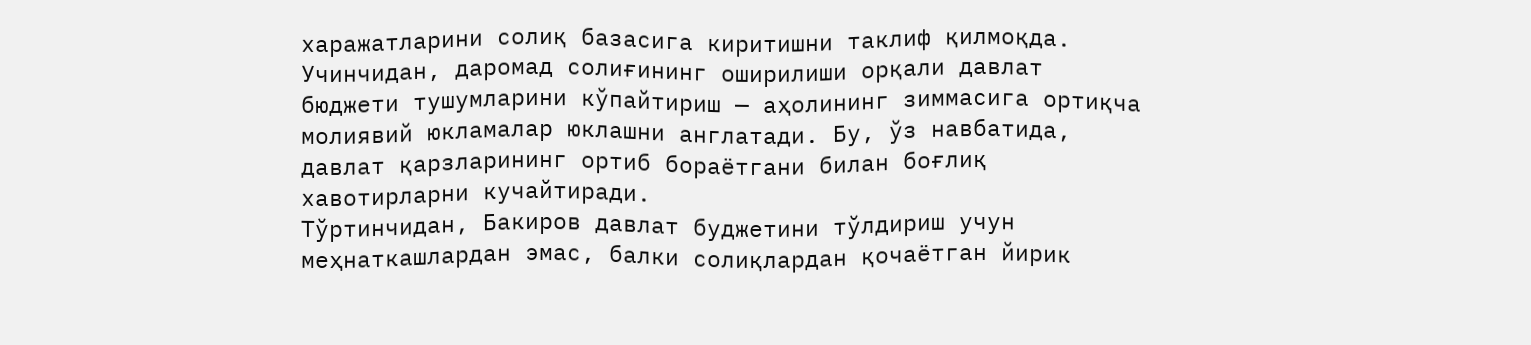харажатларини солиқ базасига киритишни таклиф қилмоқда.
Учинчидан, даромад солиғининг оширилиши орқали давлат бюджети тушумларини кўпайтириш — аҳолининг зиммасига ортиқча молиявий юкламалар юклашни англатади. Бу, ўз навбатида, давлат қарзларининг ортиб бораётгани билан боғлиқ хавотирларни кучайтиради.
Тўртинчидан, Бакиров давлат буджетини тўлдириш учун меҳнаткашлардан эмас, балки солиқлардан қочаётган йирик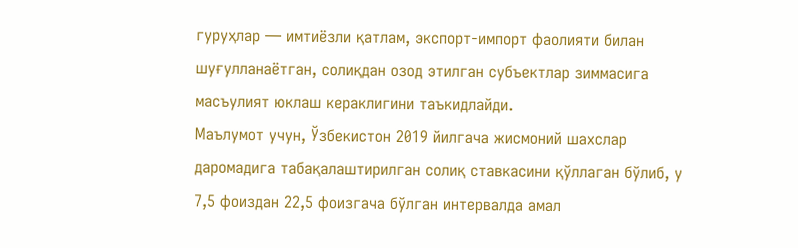гуруҳлар — имтиёзли қатлам, экспорт-импорт фаолияти билан шуғулланаётган, солиқдан озод этилган субъектлар зиммасига масъулият юклаш кераклигини таъкидлайди.
Маълумот учун, Ўзбекистон 2019 йилгача жисмоний шахслар даромадига табақалаштирилган солиқ ставкасини қўллаган бўлиб, у 7,5 фоиздан 22,5 фоизгача бўлган интервалда амал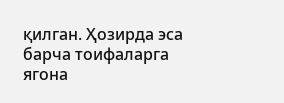қилган. Ҳозирда эса барча тоифаларга ягона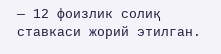— 12 фоизлик солиқ ставкаси жорий этилган.